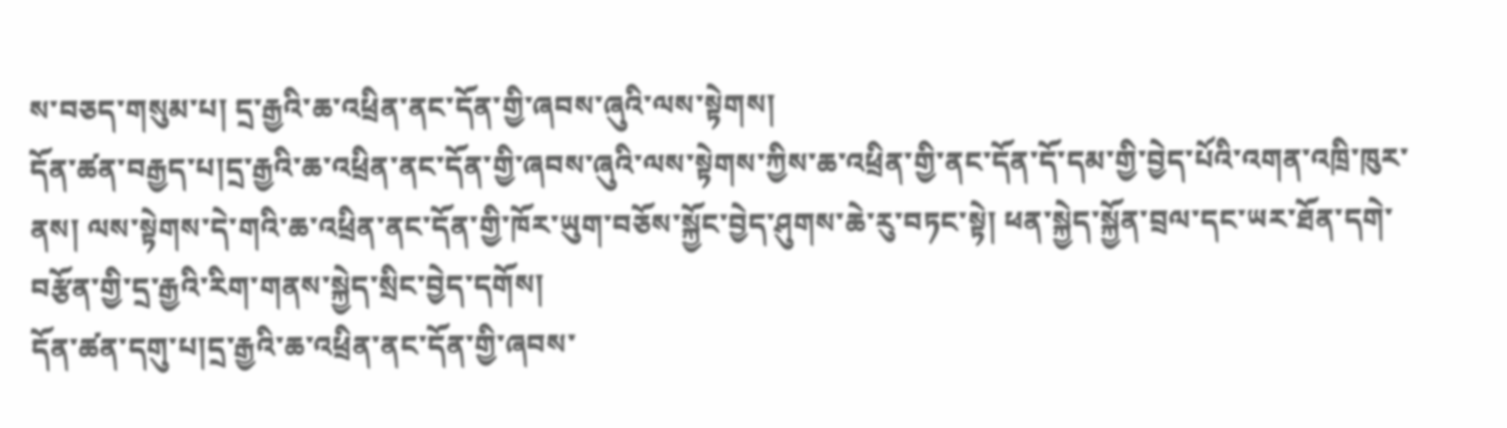ས་བཅད་གསུམ་པ། དྲ་རྒྱའི་ཆ་འཕྲིན་ནང་དོན་གྱི་ཞབས་ཞུའི་ལས་སྟེགས།
དོན་ཚན་བརྒྱད་པ།དྲ་རྒྱའི་ཆ་འཕྲིན་ནང་དོན་གྱི་ཞབས་ཞུའི་ལས་སྟེགས་ཀྱིས་ཆ་འཕྲིན་གྱི་ནང་དོན་དོ་དམ་གྱི་བྱེད་པོའི་འགན་འཁྲི་ཁུར་ནས། ལས་སྟེགས་དེ་གའི་ཆ་འཕྲིན་ནང་དོན་གྱི་ཁོར་ཡུག་བཅོས་སྐྱོང་བྱེད་ཤུགས་ཆེ་རུ་བཏང་སྟེ། ཕན་སྐྱེད་སྐྱོན་བྲལ་དང་ཡར་ཐོན་དགེ་བརྩོན་གྱི་དྲ་རྒྱའི་རིག་གནས་སྐྱེད་སྲིང་བྱེད་དགོས།
དོན་ཚན་དགུ་པ།དྲ་རྒྱའི་ཆ་འཕྲིན་ནང་དོན་གྱི་ཞབས་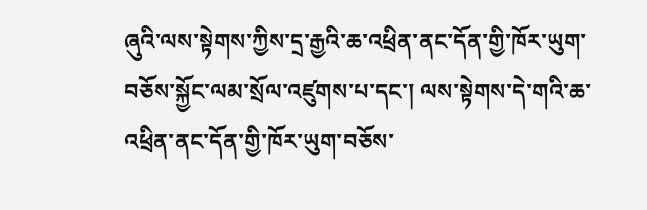ཞུའི་ལས་སྟེགས་ཀྱིས་དྲ་རྒྱའི་ཆ་འཕྲིན་ནང་དོན་གྱི་ཁོར་ཡུག་བཅོས་སྐྱོང་ལམ་སྲོལ་འཛུགས་པ་དང་། ལས་སྟེགས་དེ་གའི་ཆ་འཕྲིན་ནང་དོན་གྱི་ཁོར་ཡུག་བཅོས་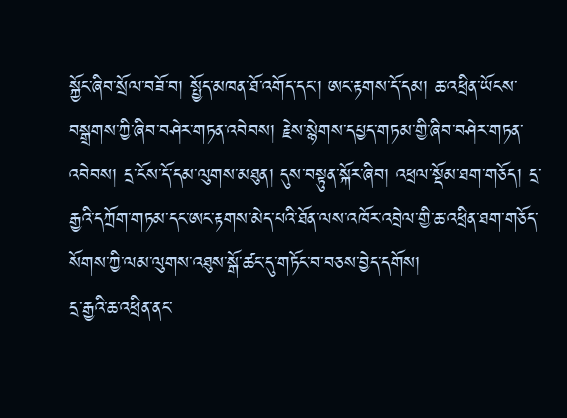སྐྱོང་ཞིབ་སྲོལ་བཟོ་བ། སྤྱོད་མཁན་ཐོ་འགོད་དང་། ཨང་རྟགས་དོ་དམ། ཆ་འཕྲིན་ཡོངས་བསྒྲགས་ཀྱི་ཞིབ་བཤེར་གཏན་འབེབས། རྗེས་སྙེགས་དཔྱད་གཏམ་གྱི་ཞིབ་བཤེར་གཏན་འབེབས། དྲ་ངོས་དོ་དམ་ལུགས་མཐུན། དུས་བསྟུན་སྐོར་ཞིབ། འཕྲལ་སྡོམ་ཐག་གཅོད། དྲ་རྒྱའི་དཀྲོག་གཏམ་དང་ཨང་རྟགས་མེད་པའི་ཐོན་ལས་འཁོར་འབྲེལ་གྱི་ཆ་འཕྲིན་ཐག་གཅོད་སོགས་ཀྱི་ལམ་ལུགས་འཐུས་སྒོ་ཚང་དུ་གཏོང་བ་བཅས་བྱེད་དགོས།
དྲ་རྒྱའི་ཆ་འཕྲིན་ནང་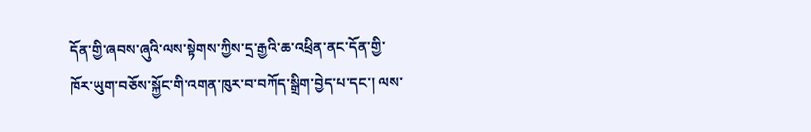དོན་གྱི་ཞབས་ཞུའི་ལས་སྟེགས་ཀྱིས་དྲ་རྒྱའི་ཆ་འཕྲིན་ནང་དོན་གྱི་ཁོར་ཡུག་བཅོས་སྐྱོང་གི་འགན་ཁུར་བ་བཀོད་སྒྲིག་བྱེད་པ་དང་། ལས་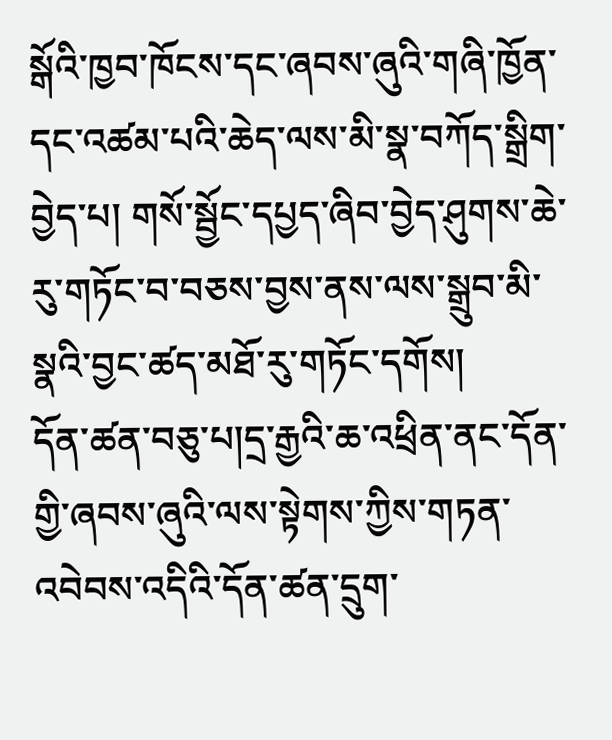སྒོའི་ཁྱབ་ཁོངས་དང་ཞབས་ཞུའི་གཞི་ཁྱོན་དང་འཚམ་པའི་ཆེད་ལས་མི་སྣ་བཀོད་སྒྲིག་བྱེད་པ། གསོ་སྦྱོང་དཔྱད་ཞིབ་བྱེད་ཤུགས་ཆེ་རུ་གཏོང་བ་བཅས་བྱས་ནས་ལས་སྒྲུབ་མི་སྣའི་བྱང་ཚད་མཐོ་རུ་གཏོང་དགོས།
དོན་ཚན་བཅུ་པ།དྲ་རྒྱའི་ཆ་འཕྲིན་ནང་དོན་གྱི་ཞབས་ཞུའི་ལས་སྟེགས་ཀྱིས་གཏན་འབེབས་འདིའི་དོན་ཚན་དྲུག་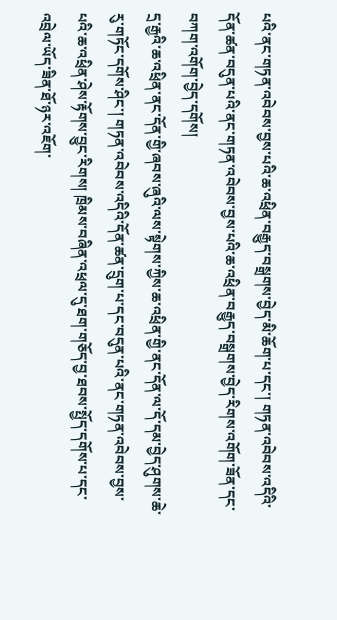པའི་ནང་གཏན་འབེབས་བྱས་པའི་ཆ་འཕྲིན་བརྒྱུད་བསྒྲགས་བྱེད་མི་ཆོག་པ་དང་། གཏན་འབེབས་འདིའི་དོན་ཚན་བདུན་པའི་ནང་གཏན་འབེབས་བྱས་པའི་ཆ་འཕྲིན་བརྒྱུད་བསྒྲགས་བྱེད་རིགས་འགོག་ཟོན་དང་བཀག་འགོག་བྱེད་དགོས།
དྲ་རྒྱའི་ཆ་འཕྲིན་ནང་དོན་གྱི་ཞབས་ཞུའི་ལས་སྟེགས་ཀྱིས་ཆ་འཕྲིན་གྱི་ནང་དོན་ལ་དོ་དམ་བྱེད་ཤུགས་ཆེ་རུ་གཏོང་དགོས་ཤིང་། གཏན་འབེབས་འདིའི་དོན་ཚན་དྲུག་པ་དང་བདུན་པའི་ནང་གཏན་འབེབས་བྱས་པའི་ཆ་འཕྲིན་ཤེས་རྟོགས་བྱུང་རིགས། ཁྲིམས་བཞིན་འཕྲལ་དུ་ཐག་གཅོད་བྱ་ཐབས་སྤྱོད་དགོས་པ་དང་འབྲེལ་ཡོད་ཟིན་ཐོ་ཉར་འཇོག་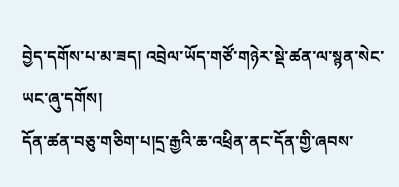བྱེད་དགོས་པ་མ་ཟད། འབྲེལ་ཡོད་གཙོ་གཉེར་སྡེ་ཚན་ལ་སྙན་སེང་ཡང་ཞུ་དགོས།
དོན་ཚན་བཅུ་གཅིག་པ།དྲ་རྒྱའི་ཆ་འཕྲིན་ནང་དོན་གྱི་ཞབས་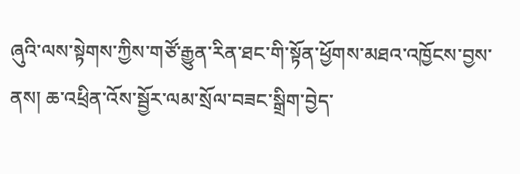ཞུའི་ལས་སྟེགས་ཀྱིས་གཙོ་རྒྱུན་རིན་ཐང་གི་སྟོན་ཕྱོགས་མཐའ་འཁྱོངས་བྱས་ནས། ཆ་འཕྲིན་འོས་སྦྱོར་ལམ་སྲོལ་བཟང་སྒྲིག་བྱེད་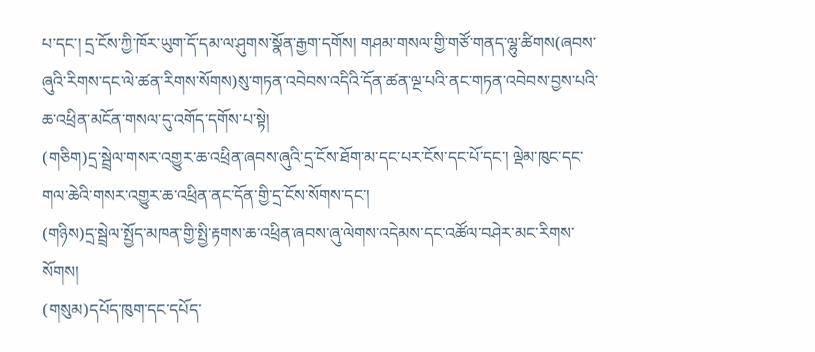པ་དང་། དྲ་ངོས་ཀྱི་ཁོར་ཡུག་དོ་དམ་ལ་ཤུགས་སྣོན་རྒྱག་དགོས། གཤམ་གསལ་གྱི་གཙོ་གནད་ལྷུ་ཚིགས(ཞབས་ཞུའི་རིགས་དང་ལེ་ཚན་རིགས་སོགས)སུ་གཏན་འབེབས་འདིའི་དོན་ཚན་ལྔ་པའི་ནང་གཏན་འབེབས་བྱས་པའི་ཆ་འཕྲིན་མངོན་གསལ་དུ་འགོད་དགོས་པ་སྟེ།
(གཅིག)དྲ་སྦྲེལ་གསར་འགྱུར་ཆ་འཕྲིན་ཞབས་ཞུའི་དྲ་ངོས་ཐོག་མ་དང་པར་ངོས་དང་པོ་དང་། ལྡེམ་ཁུང་དང་གལ་ཆེའི་གསར་འགྱུར་ཆ་འཕྲིན་ནང་དོན་གྱི་དྲ་ངོས་སོགས་དང་།
(གཉིས)དྲ་སྦྲེལ་སྤྱོད་མཁན་གྱི་སྤྱི་རྟགས་ཆ་འཕྲིན་ཞབས་ཞུ་ལེགས་འདེམས་དང་འཚོལ་བཤེར་མང་རིགས་སོགས།
(གསུམ)དཔོད་ཁུག་དང་དཔོད་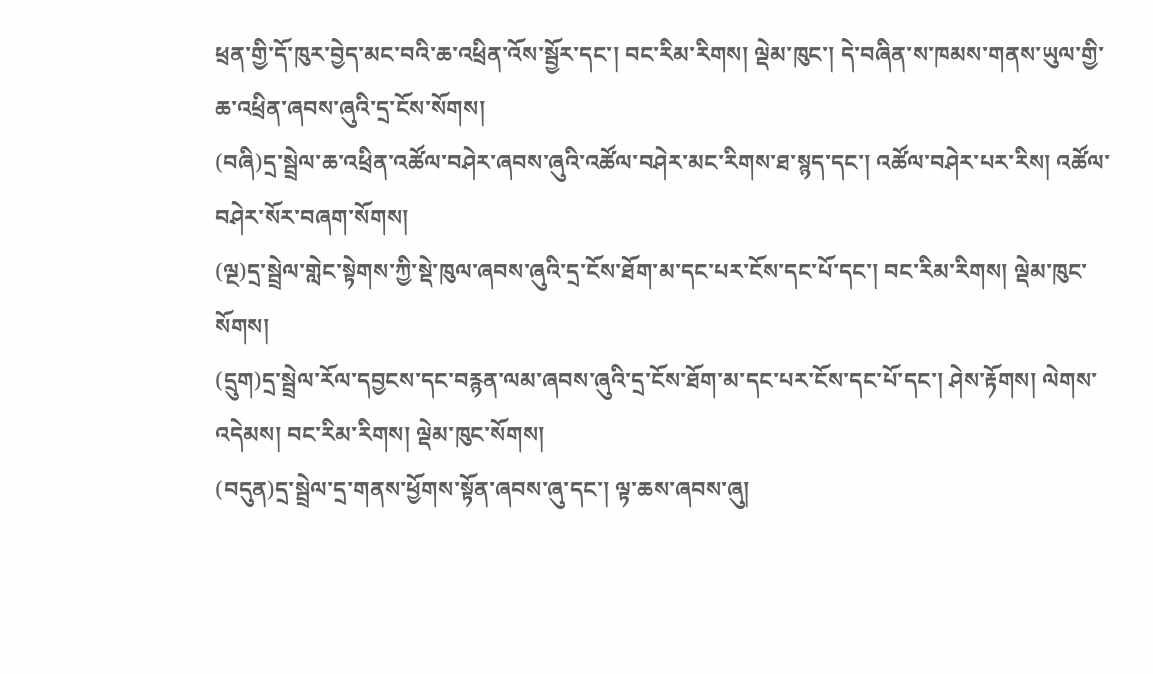ཕྲན་གྱི་དོ་ཁུར་བྱེད་མང་བའི་ཆ་འཕྲིན་འོས་སྦྱོར་དང་། བང་རིམ་རིགས། ལྡེམ་ཁུང་། དེ་བཞིན་ས་ཁམས་གནས་ཡུལ་གྱི་ཆ་འཕྲིན་ཞབས་ཞུའི་དྲ་ངོས་སོགས།
(བཞི)དྲ་སྦྲེལ་ཆ་འཕྲིན་འཚོལ་བཤེར་ཞབས་ཞུའི་འཚོལ་བཤེར་མང་རིགས་ཐ་སྙད་དང་། འཚོལ་བཤེར་པར་རིས། འཚོལ་བཤེར་སོར་བཞག་སོགས།
(ལྔ)དྲ་སྦྲེལ་གླེང་སྟེགས་ཀྱི་སྡེ་ཁུལ་ཞབས་ཞུའི་དྲ་ངོས་ཐོག་མ་དང་པར་ངོས་དང་པོ་དང་། བང་རིམ་རིགས། ལྡེམ་ཁུང་སོགས།
(དྲུག)དྲ་སྦྲེལ་རོལ་དབྱངས་དང་བརྙན་ལམ་ཞབས་ཞུའི་དྲ་ངོས་ཐོག་མ་དང་པར་ངོས་དང་པོ་དང་། ཤེས་རྟོགས། ལེགས་འདེམས། བང་རིམ་རིགས། ལྡེམ་ཁུང་སོགས།
(བདུན)དྲ་སྦྲེལ་དྲ་གནས་ཕྱོགས་སྟོན་ཞབས་ཞུ་དང་། ལྟ་ཆས་ཞབས་ཞུ།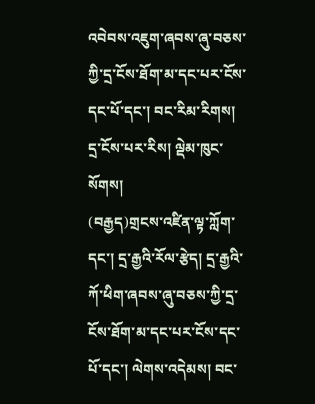འབེབས་འཇུག་ཞབས་ཞུ་བཅས་ཀྱི་དྲ་ངོས་ཐོག་མ་དང་པར་ངོས་དང་པོ་དང་། བང་རིམ་རིགས། དྲ་ངོས་པར་རིས། ལྡེམ་ཁུང་སོགས།
(བརྒྱད)གྲངས་འཛིན་ལྟ་ཀློག་དང་། དྲ་རྒྱའི་རོལ་རྩེད། དྲ་རྒྱའི་ཀོ་ཕིག་ཞབས་ཞུ་བཅས་ཀྱི་དྲ་ངོས་ཐོག་མ་དང་པར་ངོས་དང་པོ་དང་། ལེགས་འདེམས། བང་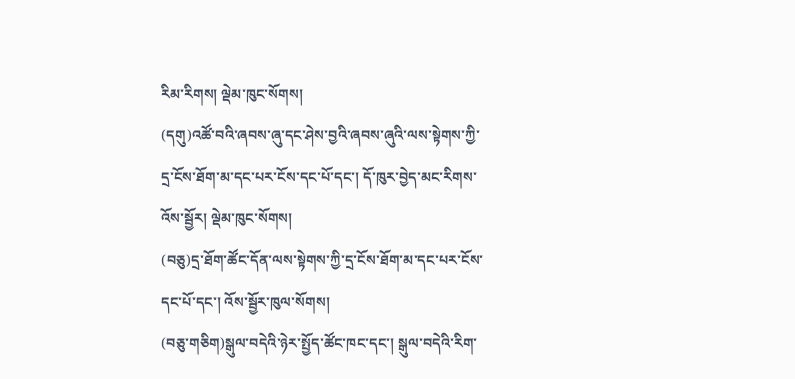རིམ་རིགས། ལྡེམ་ཁུང་སོགས།
(དགུ)འཚོ་བའི་ཞབས་ཞུ་དང་ཤེས་བྱའི་ཞབས་ཞུའི་ལས་སྟེགས་ཀྱི་དྲ་ངོས་ཐོག་མ་དང་པར་ངོས་དང་པོ་དང་། དོ་ཁུར་བྱེད་མང་རིགས་འོས་སྦྱོར། ལྡེམ་ཁུང་སོགས།
(བཅུ)དྲ་ཐོག་ཚོང་དོན་ལས་སྟེགས་ཀྱི་དྲ་ངོས་ཐོག་མ་དང་པར་ངོས་དང་པོ་དང་། འོས་སྦྱོར་ཁུལ་སོགས།
(བཅུ་གཅིག)སྒུལ་བདེའི་ཉེར་སྤྱོད་ཚོང་ཁང་དང་། སྒུལ་བདེའི་རིག་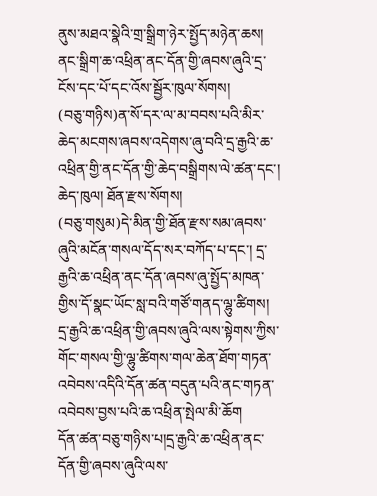ནུས་མཐའ་སྣེའི་གྲ་སྒྲིག་ཉེར་སྤྱོད་མཉེན་ཆས། ནང་སྒྲིག་ཆ་འཕྲིན་ནང་དོན་གྱི་ཞབས་ཞུའི་དྲ་ངོས་དང་པོ་དང་འོས་སྦྱོར་ཁུལ་སོགས།
(བཅུ་གཉིས)ན་སོ་དར་ལ་མ་བབས་པའི་མིར་ཆེད་མངགས་ཞབས་འདེགས་ཞུ་བའི་དྲ་རྒྱའི་ཆ་འཕྲིན་གྱི་ནང་དོན་གྱི་ཆེད་བསྒྲིགས་ལེ་ཚན་དང་། ཆེད་ཁུལ། ཐོན་རྫས་སོགས།
(བཅུ་གསུམ)དེ་མིན་གྱི་ཐོན་རྫས་སམ་ཞབས་ཞུའི་མངོན་གསལ་དོད་སར་བཀོད་པ་དང་། དྲ་རྒྱའི་ཆ་འཕྲིན་ནང་དོན་ཞབས་ཞུ་སྤྱོད་མཁན་གྱིས་དོ་སྣང་ཡོང་སླ་བའི་གཙོ་གནད་ལྷུ་ཚིགས།
དྲ་རྒྱའི་ཆ་འཕྲིན་གྱི་ཞབས་ཞུའི་ལས་སྟེགས་ཀྱིས་གོང་གསལ་གྱི་ལྷུ་ཚིགས་གལ་ཆེན་ཐོག་གཏན་འབེབས་འདིའི་དོན་ཚན་བདུན་པའི་ནང་གཏན་འབེབས་བྱས་པའི་ཆ་འཕྲིན་སྤེལ་མི་ཆོག
དོན་ཚན་བཅུ་གཉིས་པ།དྲ་རྒྱའི་ཆ་འཕྲིན་ནང་དོན་གྱི་ཞབས་ཞུའི་ལས་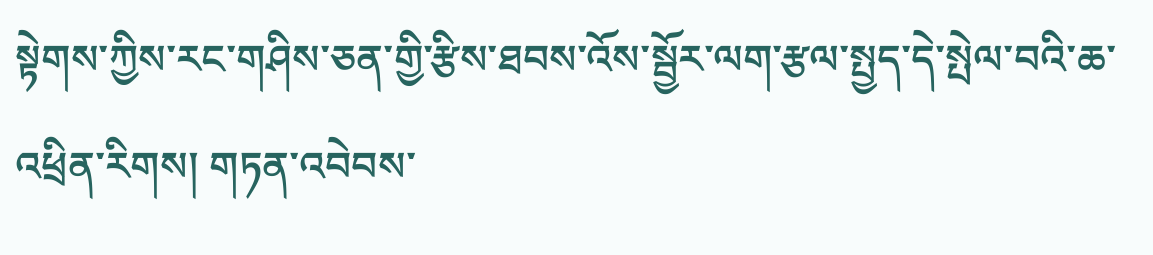སྟེགས་ཀྱིས་རང་གཤིས་ཅན་གྱི་རྩིས་ཐབས་འོས་སྦྱོར་ལག་རྩལ་སྤྱད་དེ་སྤེལ་བའི་ཆ་འཕྲིན་རིགས། གཏན་འབེབས་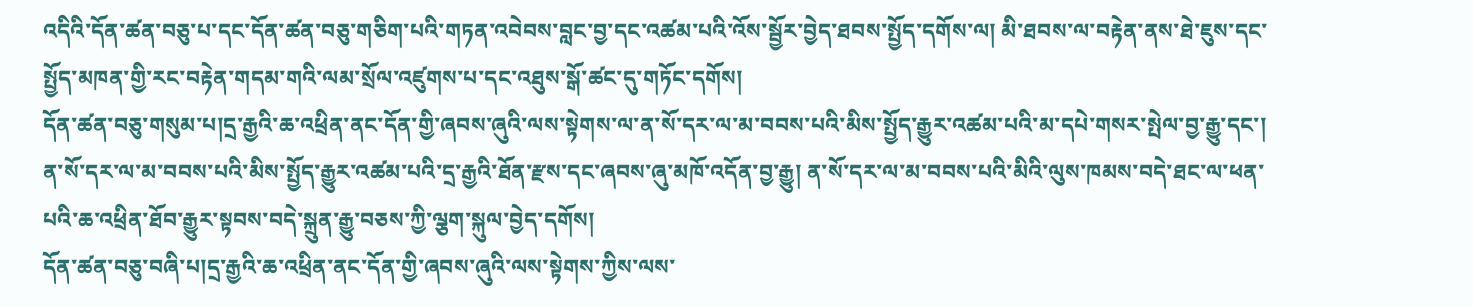འདིའི་དོན་ཚན་བཅུ་པ་དང་དོན་ཚན་བཅུ་གཅིག་པའི་གཏན་འབེབས་བླང་བྱ་དང་འཚམ་པའི་འོས་སྦྱོར་བྱེད་ཐབས་སྤྱོད་དགོས་ལ། མི་ཐབས་ལ་བརྟེན་ནས་ཐེ་ཇུས་དང་སྤྱོད་མཁན་གྱི་རང་བརྟེན་གདམ་གའི་ལམ་སྲོལ་འཛུགས་པ་དང་འཐུས་སྒོ་ཚང་དུ་གཏོང་དགོས།
དོན་ཚན་བཅུ་གསུམ་པ།དྲ་རྒྱའི་ཆ་འཕྲིན་ནང་དོན་གྱི་ཞབས་ཞུའི་ལས་སྟེགས་ལ་ན་སོ་དར་ལ་མ་བབས་པའི་མིས་སྤྱོད་རྒྱུར་འཚམ་པའི་མ་དཔེ་གསར་སྤེལ་བྱ་རྒྱུ་དང་། ན་སོ་དར་ལ་མ་བབས་པའི་མིས་སྤྱོད་རྒྱུར་འཚམ་པའི་དྲ་རྒྱའི་ཐོན་རྫས་དང་ཞབས་ཞུ་མཁོ་འདོན་བྱ་རྒྱུ། ན་སོ་དར་ལ་མ་བབས་པའི་མིའི་ལུས་ཁམས་བདེ་ཐང་ལ་ཕན་པའི་ཆ་འཕྲིན་ཐོབ་རྒྱུར་སྟབས་བདེ་སྐྲུན་རྒྱུ་བཅས་ཀྱི་ལྕག་སྐུལ་བྱེད་དགོས།
དོན་ཚན་བཅུ་བཞི་པ།དྲ་རྒྱའི་ཆ་འཕྲིན་ནང་དོན་གྱི་ཞབས་ཞུའི་ལས་སྟེགས་ཀྱིས་ལས་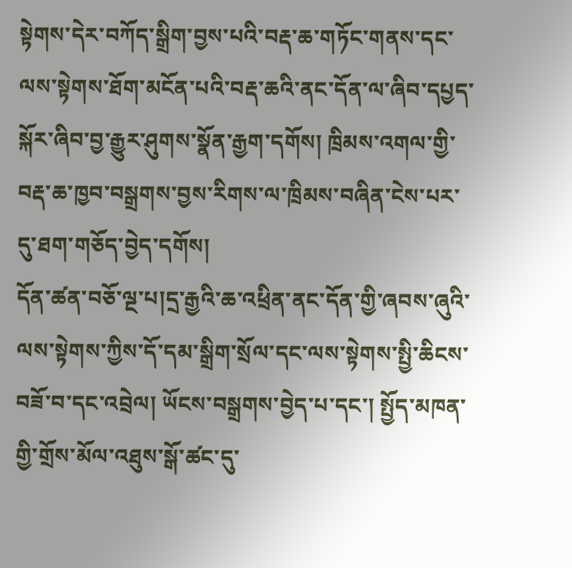སྟེགས་དེར་བཀོད་སྒྲིག་བྱས་པའི་བརྡ་ཆ་གཏོང་གནས་དང་ལས་སྟེགས་ཐོག་མངོན་པའི་བརྡ་ཆའི་ནང་དོན་ལ་ཞིབ་དཔྱད་སྐོར་ཞིབ་བྱ་རྒྱུར་ཤུགས་སྣོན་རྒྱག་དགོས། ཁྲིམས་འགལ་གྱི་བརྡ་ཆ་ཁྱབ་བསྒྲགས་བྱས་རིགས་ལ་ཁྲིམས་བཞིན་ངེས་པར་དུ་ཐག་གཅོད་བྱེད་དགོས།
དོན་ཚན་བཅོ་ལྔ་པ།དྲ་རྒྱའི་ཆ་འཕྲིན་ནང་དོན་གྱི་ཞབས་ཞུའི་ལས་སྟེགས་ཀྱིས་དོ་དམ་སྒྲིག་སྲོལ་དང་ལས་སྟེགས་སྤྱི་ཆིངས་བཟོ་བ་དང་འབྲེལ། ཡོངས་བསྒྲགས་བྱེད་པ་དང་། སྤྱོད་མཁན་གྱི་གྲོས་མོལ་འཐུས་སྒོ་ཚང་དུ་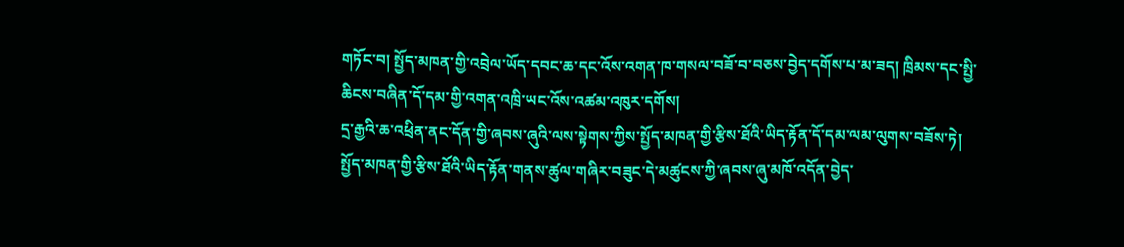གཏོང་བ། སྤྱོད་མཁན་གྱི་འབྲེལ་ཡོད་དབང་ཆ་དང་འོས་འགན་ཁ་གསལ་བཟོ་བ་བཅས་བྱེད་དགོས་པ་མ་ཟད། ཁྲིམས་དང་སྤྱི་ཆིངས་བཞིན་དོ་དམ་གྱི་འགན་འཁྲི་ཡང་འོས་འཚམ་འཁུར་དགོས།
དྲ་རྒྱའི་ཆ་འཕྲིན་ནང་དོན་གྱི་ཞབས་ཞུའི་ལས་སྟེགས་ཀྱིས་སྤྱོད་མཁན་གྱི་རྩིས་ཐོའི་ཡིད་རྟོན་དོ་དམ་ལམ་ལུགས་བཟོས་ཏེ། སྤྱོད་མཁན་གྱི་རྩིས་ཐོའི་ཡིད་རྟོན་གནས་ཚུལ་གཞིར་བཟུང་དེ་མཚུངས་ཀྱི་ཞབས་ཞུ་མཁོ་འདོན་བྱེད་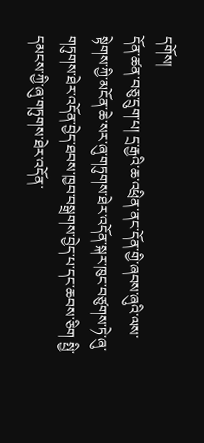དགོས།
དོན་ཚན་བཅུ་དྲུག་པ། དྲ་རྒྱའི་ཆ་འཕྲིན་ནང་དོན་གྱི་ཞབས་ཞུའི་ལས་སྟེགས་ཀྱི་མངོན་ཆེ་སར་ཞུ་གཏུགས་ཐེར་འདོན་སྐར་ཁུང་བཙུགས་ཏེ་ཞུ་གཏུགས་ཐེར་འདོན་བྱེད་ཐབས་ཁྱབ་བསྒྲགས་བྱེད་པ་དང་ཆབས་ཅིག སྤྱི་དམངས་ཀྱི་ཞུ་གཏུགས་ཐེར་འདོན་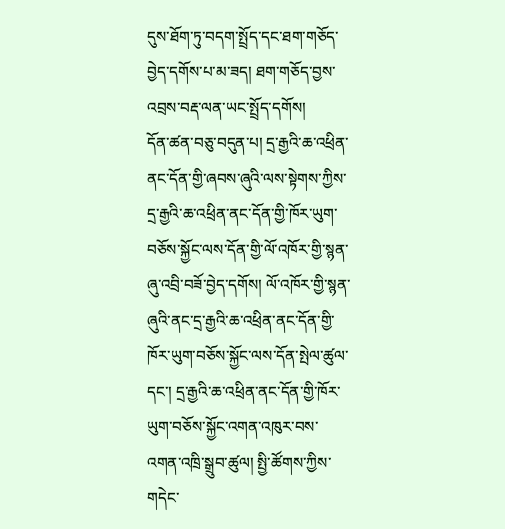དུས་ཐོག་ཏུ་བདག་སྤྲོད་དང་ཐག་གཅོད་བྱེད་དགོས་པ་མ་ཟད། ཐག་གཅོད་བྱས་འབྲས་བརྡ་ལན་ཡང་སྤྲོད་དགོས།
དོན་ཚན་བཅུ་བདུན་པ། དྲ་རྒྱའི་ཆ་འཕྲིན་ནང་དོན་གྱི་ཞབས་ཞུའི་ལས་སྟེགས་ཀྱིས་དྲ་རྒྱའི་ཆ་འཕྲིན་ནང་དོན་གྱི་ཁོར་ཡུག་བཅོས་སྐྱོང་ལས་དོན་གྱི་ལོ་འཁོར་གྱི་སྙན་ཞུ་འབྲི་བཟོ་བྱེད་དགོས། ལོ་འཁོར་གྱི་སྙན་ཞུའི་ནང་དྲ་རྒྱའི་ཆ་འཕྲིན་ནང་དོན་གྱི་ཁོར་ཡུག་བཅོས་སྐྱོང་ལས་དོན་སྤེལ་ཚུལ་དང་། དྲ་རྒྱའི་ཆ་འཕྲིན་ནང་དོན་གྱི་ཁོར་ཡུག་བཅོས་སྐྱོང་འགན་འཁུར་བས་འགན་འཁྲི་སྒྲུབ་ཚུལ། སྤྱི་ཚོགས་ཀྱིས་གདེང་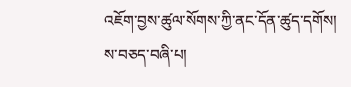འཇོག་བྱས་ཚུལ་སོགས་ཀྱི་ནང་དོན་ཚུད་དགོས།
ས་བཅད་བཞི་པ།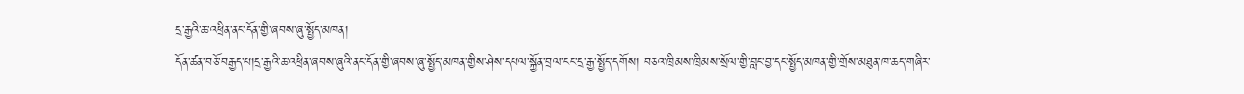དྲ་རྒྱའི་ཆ་འཕྲིན་ནང་དོན་གྱི་ཞབས་ཞུ་སྤྱོད་མཁན།
དོན་ཚན་བཅོ་བརྒྱད་པ།དྲ་རྒྱའི་ཆ་འཕྲིན་ཞབས་ཞུའི་ནང་དོན་གྱི་ཞབས་ཞུ་སྤྱོད་མཁན་གྱིས་ཤེས་དཔལ་སྐྱོན་བྲལ་ངང་དྲ་རྒྱ་སྤྱོད་དགོས། བཅའ་ཁྲིམས་ཁྲིམས་སྲོལ་གྱི་བླང་བྱ་དང་སྤྱོད་མཁན་གྱི་གྲོས་མཐུན་ཁ་ཆད་གཞིར་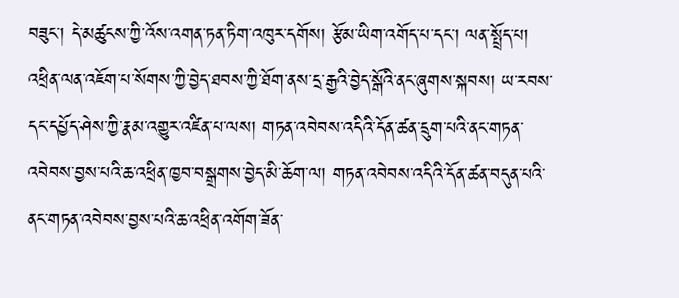བཟུང་། དེ་མཚུངས་ཀྱི་འོས་འགན་ཏན་ཏིག་འཁུར་དགོས། རྩོམ་ཡིག་འགོད་པ་དང་། ལན་སྤྲོད་པ། འཕྲིན་ལན་འཇོག་པ་སོགས་ཀྱི་བྱེད་ཐབས་ཀྱི་ཐོག་ནས་དྲ་རྒྱའི་བྱེད་སྒོའི་ནང་ཞུགས་སྐབས། ཡ་རབས་དང་དཔྱོད་ཤེས་ཀྱི་རྣམ་འགྱུར་འཛིན་པ་ལས། གཏན་འབེབས་འདིའི་དོན་ཚན་དྲུག་པའི་ནང་གཏན་འབེབས་བྱས་པའི་ཆ་འཕྲིན་ཁྱབ་བསྒྲགས་བྱེད་མི་ཆོག་ལ། གཏན་འབེབས་འདིའི་དོན་ཚན་བདུན་པའི་ནང་གཏན་འབེབས་བྱས་པའི་ཆ་འཕྲིན་འགོག་ཟོན་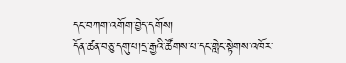དང་བཀག་འགོག་བྱེད་དགོས།
དོན་ཚན་བཅུ་དགུ་པ།དྲ་རྒྱའི་ཚོགས་པ་དང་གླེང་སྟེགས་འཁོར་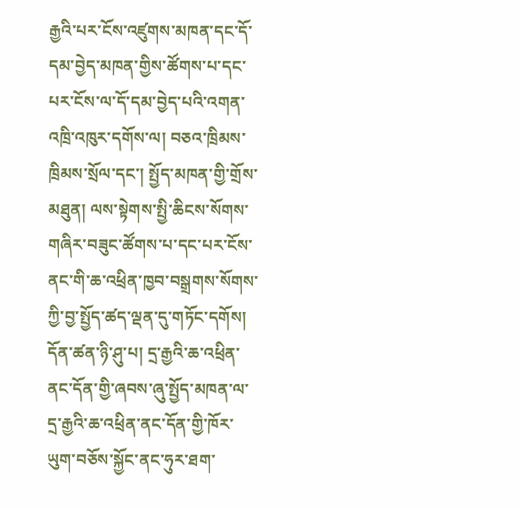རྒྱའི་པར་ངོས་འཛུགས་མཁན་དང་དོ་དམ་བྱེད་མཁན་གྱིས་ཚོགས་པ་དང་པར་ངོས་ལ་དོ་དམ་བྱེད་པའི་འགན་འཁྲི་འཁུར་དགོས་ལ། བཅའ་ཁྲིམས་ཁྲིམས་སྲོལ་དང་། སྤྱོད་མཁན་གྱི་གྲོས་མཐུན། ལས་སྟེགས་སྤྱི་ཆིངས་སོགས་གཞིར་བཟུང་ཚོགས་པ་དང་པར་ངོས་ནང་གི་ཆ་འཕྲིན་ཁྱབ་བསྒྲགས་སོགས་ཀྱི་བྱ་སྤྱོད་ཚད་ལྡན་དུ་གཏོང་དགོས།
དོན་ཚན་ཉི་ཤུ་པ། དྲ་རྒྱའི་ཆ་འཕྲིན་ནང་དོན་གྱི་ཞབས་ཞུ་སྤྱོད་མཁན་ལ་དྲ་རྒྱའི་ཆ་འཕྲིན་ནང་དོན་གྱི་ཁོར་ཡུག་བཅོས་སྐྱོང་ནང་ཧུར་ཐག་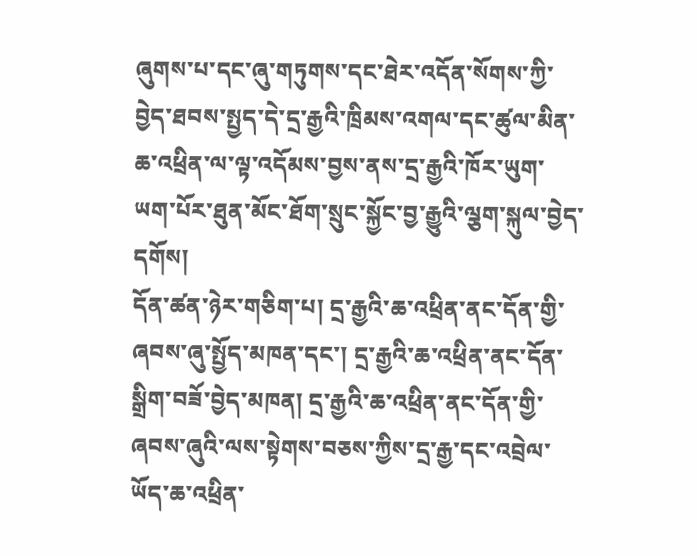ཞུགས་པ་དང་ཞུ་གཏུགས་དང་ཐེར་འདོན་སོགས་ཀྱི་བྱེད་ཐབས་སྤྱད་དེ་དྲ་རྒྱའི་ཁྲིམས་འགལ་དང་ཚུལ་མིན་ཆ་འཕྲིན་ལ་ལྟ་འདོམས་བྱས་ནས་དྲ་རྒྱའི་ཁོར་ཡུག་ཡག་པོར་ཐུན་མོང་ཐོག་སྲུང་སྐྱོང་བྱ་རྒྱུའི་ལྕག་སྐུལ་བྱེད་དགོས།
དོན་ཚན་ཉེར་གཅིག་པ། དྲ་རྒྱའི་ཆ་འཕྲིན་ནང་དོན་གྱི་ཞབས་ཞུ་སྤྱོད་མཁན་དང་། དྲ་རྒྱའི་ཆ་འཕྲིན་ནང་དོན་སྒྲིག་བཟོ་བྱེད་མཁན། དྲ་རྒྱའི་ཆ་འཕྲིན་ནང་དོན་གྱི་ཞབས་ཞུའི་ལས་སྟེགས་བཅས་ཀྱིས་དྲ་རྒྱ་དང་འབྲེལ་ཡོད་ཆ་འཕྲིན་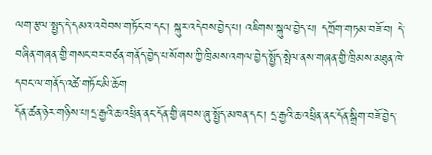ལག་རྩལ་སྤྱད་དེ་དམའ་འབེབས་གཏོང་བ་དང་། སྐུར་འདེབས་བྱེད་པ། འཇིགས་སྐུལ་བྱེད་པ། དཀྲོག་གཏམ་བཟོ་བ། དེ་བཞིན་གཞན་གྱི་གསང་བར་བཙན་གནོད་བྱེད་པ་སོགས་ཀྱི་ཁྲིམས་འགལ་བྱེད་སྤྱོད་སྤེལ་ནས་གཞན་གྱི་ཁྲིམས་མཐུན་ཁེ་དབང་ལ་གནོད་འཚེ་གཏོང་མི་ཆོག
དོན་ཚན་ཉེར་གཉིས་པ།དྲ་རྒྱའི་ཆ་འཕྲིན་ནང་དོན་གྱི་ཞབས་ཞུ་སྤྱོད་མཁན་དང་། དྲ་རྒྱའི་ཆ་འཕྲིན་ནང་དོན་སྒྲིག་བཟོ་བྱེད་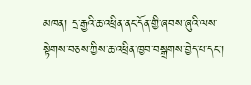མཁན། དྲ་རྒྱའི་ཆ་འཕྲིན་ནང་དོན་གྱི་ཞབས་ཞུའི་ལས་སྟེགས་བཅས་ཀྱིས་ཆ་འཕྲིན་ཁྱབ་བསྒྲགས་བྱེད་པ་དང་།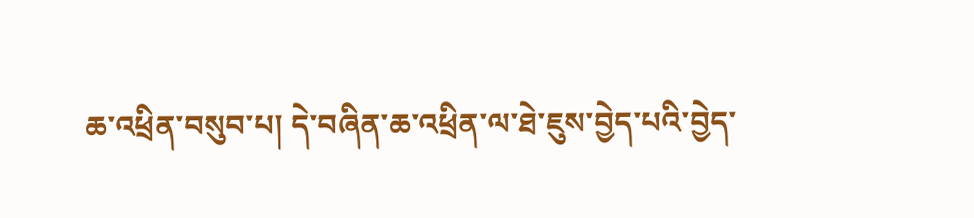ཆ་འཕྲིན་བསུབ་པ། དེ་བཞིན་ཆ་འཕྲིན་ལ་ཐེ་ཇུས་བྱེད་པའི་བྱེད་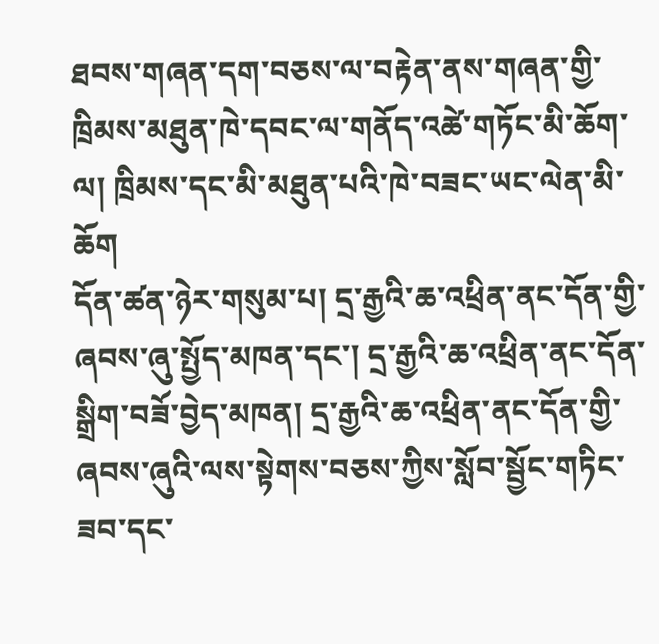ཐབས་གཞན་དག་བཅས་ལ་བརྟེན་ནས་གཞན་གྱི་ཁྲིམས་མཐུན་ཁེ་དབང་ལ་གནོད་འཚེ་གཏོང་མི་ཆོག་ལ། ཁྲིམས་དང་མི་མཐུན་པའི་ཁེ་བཟང་ཡང་ལེན་མི་ཆོག
དོན་ཚན་ཉེར་གསུམ་པ། དྲ་རྒྱའི་ཆ་འཕྲིན་ནང་དོན་གྱི་ཞབས་ཞུ་སྤྱོད་མཁན་དང་། དྲ་རྒྱའི་ཆ་འཕྲིན་ནང་དོན་སྒྲིག་བཟོ་བྱེད་མཁན། དྲ་རྒྱའི་ཆ་འཕྲིན་ནང་དོན་གྱི་ཞབས་ཞུའི་ལས་སྟེགས་བཅས་ཀྱིས་སློབ་སྦྱོང་གཏིང་ཟབ་དང་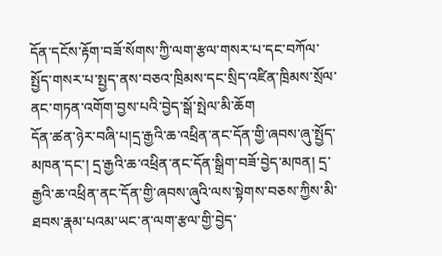དོན་དངོས་རྟོག་བཟོ་སོགས་ཀྱི་ལག་རྩལ་གསར་པ་དང་བཀོལ་སྤྱོད་གསར་པ་སྤྱད་ནས་བཅའ་ཁྲིམས་དང་སྲིད་འཛིན་ཁྲིམས་སྲོལ་ནང་གཏན་འགོག་བྱས་པའི་བྱེད་སྒོ་སྤེལ་མི་ཆོག
དོན་ཚན་ཉེར་བཞི་པ།དྲ་རྒྱའི་ཆ་འཕྲིན་ནང་དོན་གྱི་ཞབས་ཞུ་སྤྱོད་མཁན་དང་། དྲ་རྒྱའི་ཆ་འཕྲིན་ནང་དོན་སྒྲིག་བཟོ་བྱེད་མཁན། དྲ་རྒྱའི་ཆ་འཕྲིན་ནང་དོན་གྱི་ཞབས་ཞུའི་ལས་སྟེགས་བཅས་ཀྱིས་མི་ཐབས་རྣམ་པའམ་ཡང་ན་ལག་རྩལ་གྱི་བྱེད་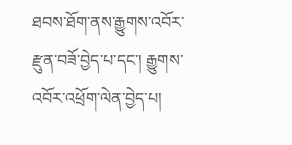ཐབས་ཐོག་ནས་རྒྱུགས་འབོར་རྫུན་བཟོ་བྱེད་པ་དང་། རྒྱུགས་འབོར་འཕྲོག་ལེན་བྱེད་པ།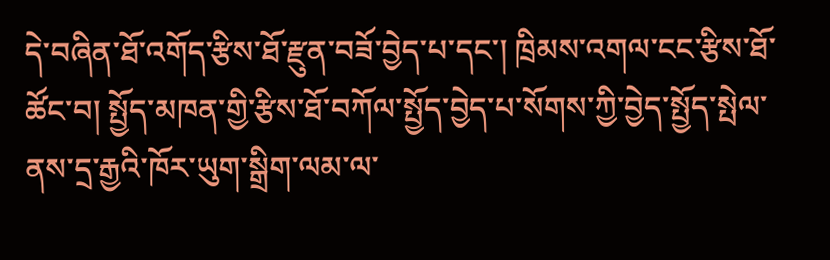དེ་བཞིན་ཐོ་འགོད་རྩིས་ཐོ་རྫུན་བཟོ་བྱེད་པ་དང་། ཁྲིམས་འགལ་ངང་རྩིས་ཐོ་ཚོང་བ། སྤྱོད་མཁན་གྱི་རྩིས་ཐོ་བཀོལ་སྤྱོད་བྱེད་པ་སོགས་ཀྱི་བྱེད་སྤྱོད་སྤེལ་ནས་དྲ་རྒྱའི་ཁོར་ཡུག་སྒྲིག་ལམ་ལ་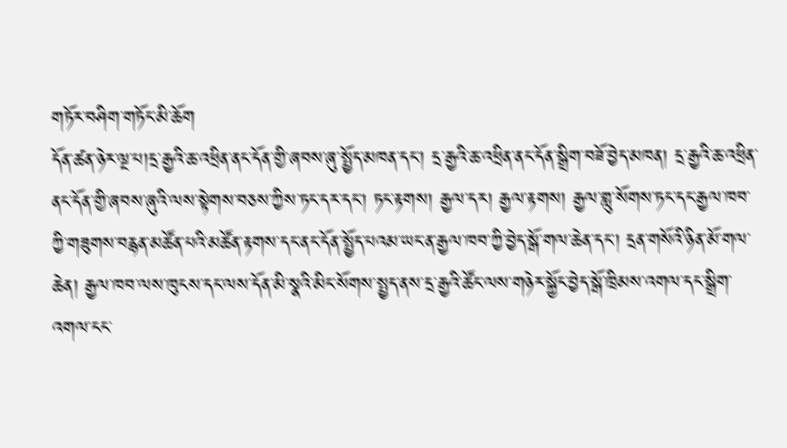གཏོར་བཤིག་གཏོང་མི་ཆོག
དོན་ཚན་ཉེར་ལྔ་པ།དྲ་རྒྱའི་ཆ་འཕྲིན་ནང་དོན་གྱི་ཞབས་ཞུ་སྤྱོད་མཁན་དང་། དྲ་རྒྱའི་ཆ་འཕྲིན་ནང་དོན་སྒྲིག་བཟོ་བྱེད་མཁན། དྲ་རྒྱའི་ཆ་འཕྲིན་ནང་དོན་གྱི་ཞབས་ཞུའི་ལས་སྟེགས་བཅས་ཀྱིས་ཏང་དར་དང་། ཏང་རྟགས། རྒྱལ་དར། རྒྱལ་རྟགས། རྒྱལ་གླུ་སོགས་ཏང་དང་རྒྱལ་ཁབ་ཀྱི་གཟུགས་བརྙན་མཚོན་པའི་མཚོན་རྟགས་དང་ནང་དོན་སྤྱོད་པའམ་ཡང་ན་རྒྱལ་ཁབ་ཀྱི་བྱེད་སྒོ་གལ་ཆེན་དང་། དྲན་གསོའི་ཉིན་མོ་གལ་ཆེན། རྒྱལ་ཁབ་ལས་ཁུངས་དང་ལས་དོན་མི་སྣའི་མིང་སོགས་སྤྱད་ནས་དྲ་རྒྱའི་ཚོང་ལས་གཉེར་སྐྱོང་བྱེད་སྒོ་ཁྲིམས་འགལ་དང་སྒྲིག་འགལ་ངང་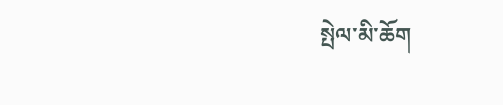སྤེལ་མི་ཆོག